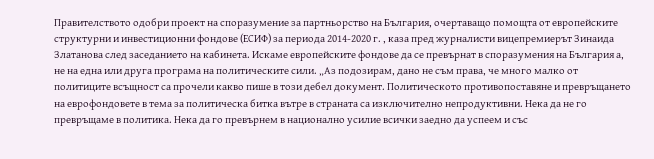Правителството одобри проект на споразумение за партньорство на България, очертаващо помощта от европейските структурни и инвестиционни фондове (ЕСИФ) за периода 2014-2020 г. , каза пред журналисти вицепремиерът Зинаида Златанова след заседанието на кабинета. Искаме европейските фондове да се превърнат в споразумения на България а, не на една или друга програма на политическите сили. „Аз подозирам, дано не съм права, че много малко от политиците всъщност са прочели какво пише в този дебел документ. Политическото противопоставяне и превръщането на еврофондовете в тема за политическа битка вътре в страната са изключително непродуктивни. Нека да не го превръщаме в политика. Нека да го превърнем в национално усилие всички заедно да успеем и със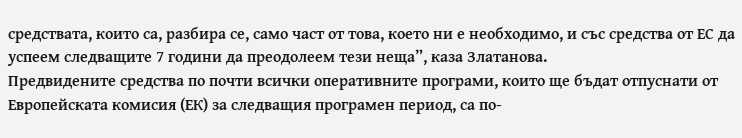средствата, които са, разбира се, само част от това, което ни е необходимо, и със средства от ЕС да успеем следващите 7 години да преодолеем тези неща”, каза Златанова.
Предвидените средства по почти всички оперативните програми, които ще бъдат отпуснати от Европейската комисия (ЕК) за следващия програмен период, са по-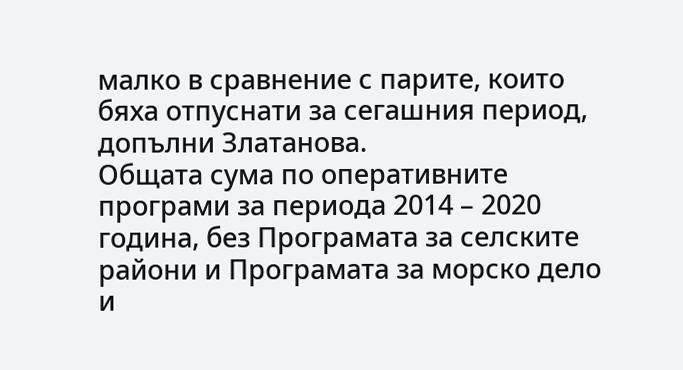малко в сравнение с парите, които бяха отпуснати за сегашния период, допълни Златанова.
Общата сума по оперативните програми за периода 2014 – 2020 година, без Програмата за селските райони и Програмата за морско дело и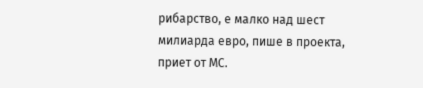рибарство, е малко над шест милиарда евро, пише в проекта, приет от МС.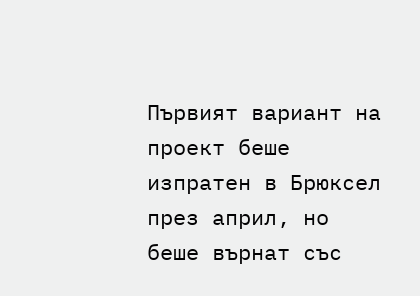Първият вариант на проект беше изпратен в Брюксел през април, но беше върнат със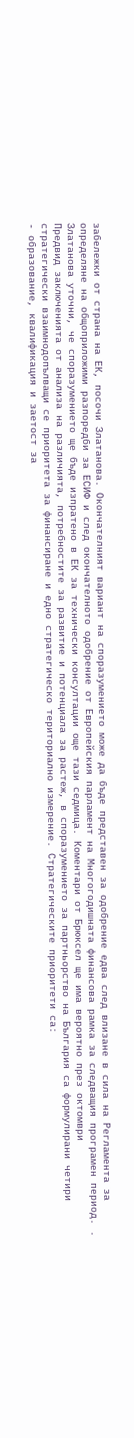забележки от страна на ЕК, посочи Златанова. Окончателният вариант на споразумението може да бъде представен за одобрение едва след влизане в сила на Регламента за определяне на общоприложими разпоредби за ЕСИФ и след окончателното одобрение от Европейския парламент на Многогодишната финансова рамка за следващия програмен период. . Златанова уточни, че споразумението ще бъде изпратено в ЕК за технически консултации още тази седмица. Коментари от Брюксел ще има вероятно през октомври
Предвид заключенията от анализа на различията, потребностите за развитие и потенциала за растеж, в споразумението за партньорство на България са формулирани четири стратегически взаимнодопълващи се приоритета за финансиране и едно стратегическо териториално измерение. Стратегическите приоритети са:
- образование, квалификация и заетост за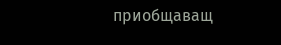приобщаващ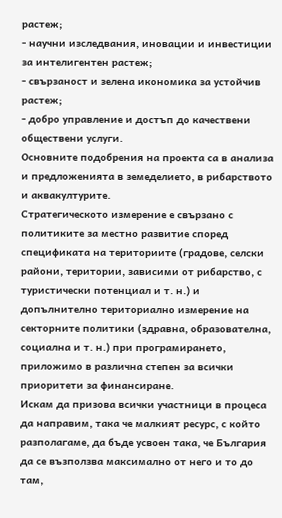растеж;
- научни изследвания, иновации и инвестиции за интелигентен растеж;
- свързаност и зелена икономика за устойчив растеж;
- добро управление и достъп до качествени обществени услуги.
Основните подобрения на проекта са в анализа и предложенията в земеделието, в рибарството и аквакултурите.
Стратегическото измерение е свързано с политиките за местно развитие според спецификата на териториите (градове, селски райони, територии, зависими от рибарство, с туристически потенциал и т. н.) и допълнително териториално измерение на секторните политики (здравна, образователна, социална и т. н.) при програмирането, приложимо в различна степен за всички приоритети за финансиране.
Искам да призова всички участници в процеса да направим, така че малкият ресурс, с който разполагаме, да бъде усвоен така, че България да се възползва максимално от него и то до там,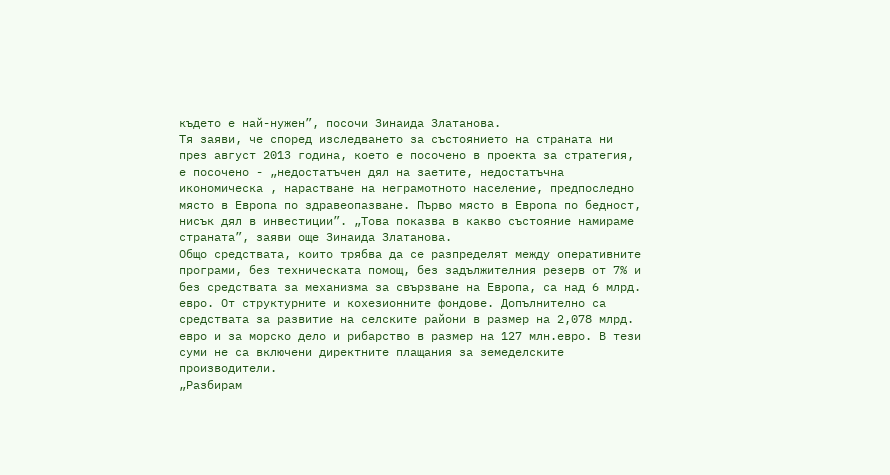където е най-нужен”, посочи Зинаида Златанова.
Тя заяви, че според изследването за състоянието на страната ни през август 2013 година, което е посочено в проекта за стратегия, е посочено - „недостатъчен дял на заетите, недостатъчна икономическа , нарастване на неграмотното население, предпоследно място в Европа по здравеопазване. Първо място в Европа по бедност, нисък дял в инвестиции”. „Това показва в какво състояние намираме страната”, заяви още Зинаида Златанова.
Общо средствата, които трябва да се разпределят между оперативните програми, без техническата помощ, без задължителния резерв от 7% и без средствата за механизма за свързване на Европа, са над 6 млрд. евро. От структурните и кохезионните фондове. Допълнително са средствата за развитие на селските райони в размер на 2,078 млрд. евро и за морско дело и рибарство в размер на 127 млн.евро. В тези суми не са включени директните плащания за земеделските производители.
„Разбирам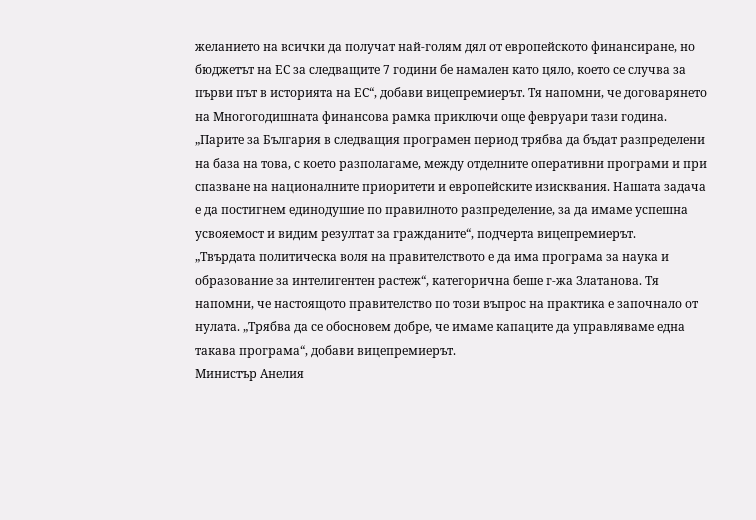желанието на всички да получат най-голям дял от европейското финансиране, но бюджетът на ЕС за следващите 7 години бе намален като цяло, което се случва за първи път в историята на ЕС“, добави вицепремиерът. Тя напомни, че договарянето на Многогодишната финансова рамка приключи още февруари тази година. „Парите за България в следващия програмен период трябва да бъдат разпределени на база на това, с което разполагаме, между отделните оперативни програми и при спазване на националните приоритети и европейските изисквания. Нашата задача е да постигнем единодушие по правилното разпределение, за да имаме успешна усвояемост и видим резултат за гражданите“, подчерта вицепремиерът.
„Твърдата политическа воля на правителството е да има програма за наука и образование за интелигентен растеж“, категорична беше г-жа Златанова. Тя напомни, че настоящото правителство по този въпрос на практика е започнало от нулата. „Трябва да се обосновем добре, че имаме капаците да управляваме една такава програма“, добави вицепремиерът.
Министър Анелия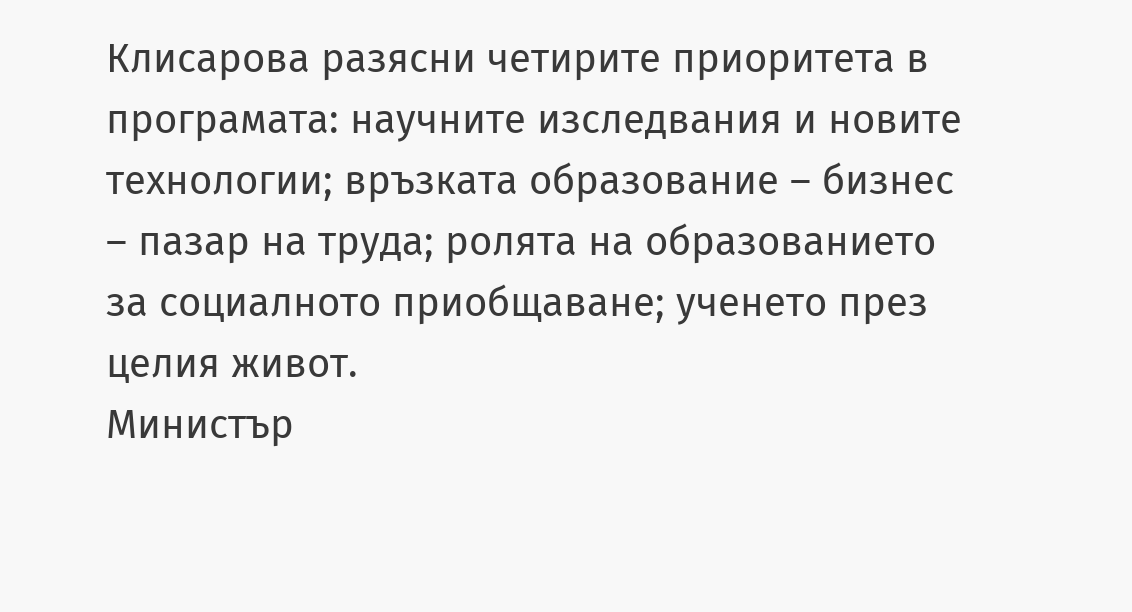Клисарова разясни четирите приоритета в програмата: научните изследвания и новите технологии; връзката образование – бизнес – пазар на труда; ролята на образованието за социалното приобщаване; ученето през целия живот.
Министър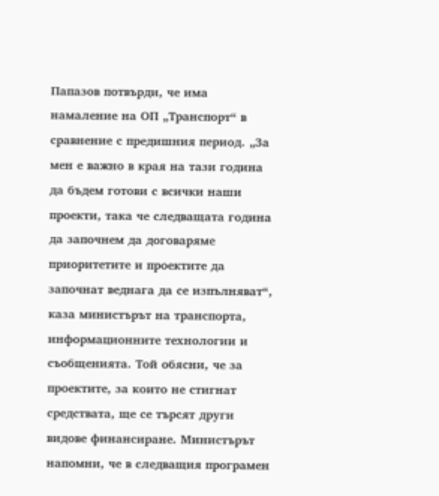Папазов потвърди, че има намаление на ОП „Транспорт“ в сравнение с предишния период. „За мен е важно в края на тази година да бъдем готови с всички наши проекти, така че следващата година да започнем да договаряме приоритетите и проектите да започнат веднага да се изпълняват“, каза министърът на транспорта, информационните технологии и съобщенията. Той обясни, че за проектите, за които не стигнат средствата, ще се търсят други видове финансиране. Министърът напомни, че в следващия програмен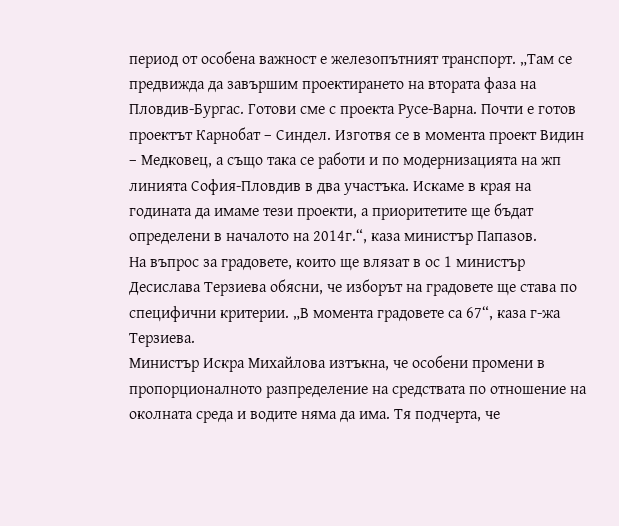период от особена важност е железопътният транспорт. „Там се предвижда да завършим проектирането на втората фаза на Пловдив-Бургас. Готови сме с проекта Русе-Варна. Почти е готов проектът Карнобат – Синдел. Изготвя се в момента проект Видин – Медковец, а също така се работи и по модернизацията на жп линията София-Пловдив в два участъка. Искаме в края на годината да имаме тези проекти, а приоритетите ще бъдат определени в началото на 2014г.“, каза министър Папазов.
На въпрос за градовете, които ще влязат в ос 1 министър Десислава Терзиева обясни, че изборът на градовете ще става по специфични критерии. „В момента градовете са 67“, каза г-жа Терзиева.
Министър Искра Михайлова изтъкна, че особени промени в пропорционалното разпределение на средствата по отношение на околната среда и водите няма да има. Тя подчерта, че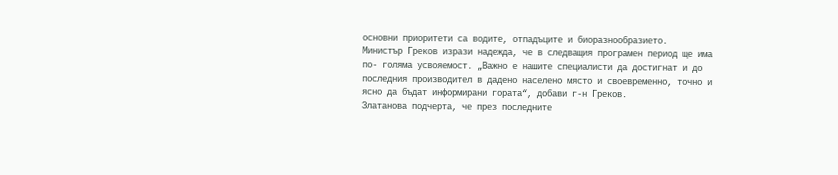основни приоритети са водите, отпадъците и биоразнообразието.
Министър Греков изрази надежда, че в следващия програмен период ще има по- голяма усвояемост. „Важно е нашите специалисти да достигнат и до последния производител в дадено населено място и своевременно, точно и ясно да бъдат информирани гората“, добави г-н Греков.
Златанова подчерта, че през последните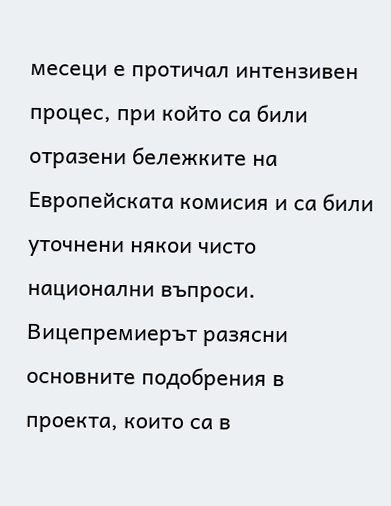месеци е протичал интензивен процес, при който са били отразени бележките на Европейската комисия и са били уточнени някои чисто национални въпроси.
Вицепремиерът разясни основните подобрения в проекта, които са в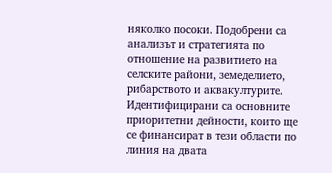няколко посоки. Подобрени са анализът и стратегията по отношение на развитието на селските райони, земеделието, рибарството и аквакултурите. Идентифицирани са основните приоритетни дейности, които ще се финансират в тези области по линия на двата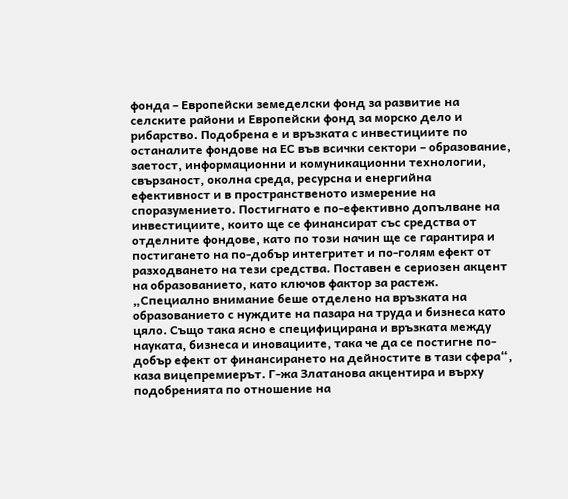фонда – Европейски земеделски фонд за развитие на селските райони и Европейски фонд за морско дело и рибарство. Подобрена е и връзката с инвестициите по останалите фондове на ЕС във всички сектори – образование, заетост, информационни и комуникационни технологии, свързаност, околна среда, ресурсна и енергийна ефективност и в пространственото измерение на споразумението. Постигнато е по-ефективно допълване на инвестициите, които ще се финансират със средства от отделните фондове, като по този начин ще се гарантира и постигането на по-добър интегритет и по-голям ефект от разходването на тези средства. Поставен е сериозен акцент на образованието, като ключов фактор за растеж. „Специално внимание беше отделено на връзката на образованието с нуждите на пазара на труда и бизнеса като цяло. Също така ясно е специфицирана и връзката между науката, бизнеса и иновациите, така че да се постигне по-добър ефект от финансирането на дейностите в тази сфера“, каза вицепремиерът. Г-жа Златанова акцентира и върху подобренията по отношение на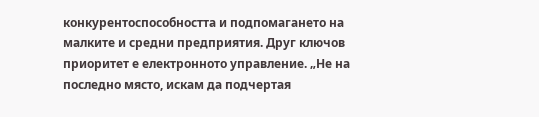конкурентоспособността и подпомагането на малките и средни предприятия. Друг ключов приоритет е електронното управление. „Не на последно място, искам да подчертая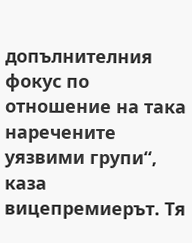допълнителния фокус по отношение на така наречените уязвими групи“, каза вицепремиерът. Тя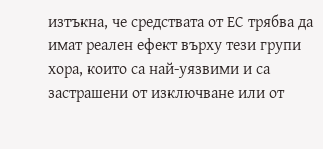изтъкна, че средствата от ЕС трябва да имат реален ефект върху тези групи хора, които са най-уязвими и са застрашени от изключване или от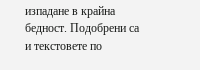изпадане в крайна бедност. Подобрени са и текстовете по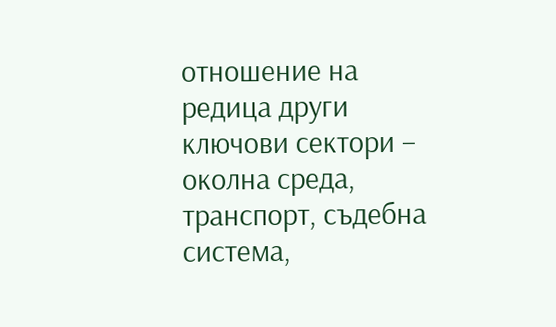отношение на редица други ключови сектори – околна среда, транспорт, съдебна система,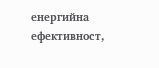енергийна ефективност,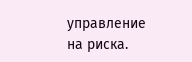управление на риска.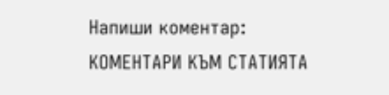Напиши коментар:
КОМЕНТАРИ КЪМ СТАТИЯТА